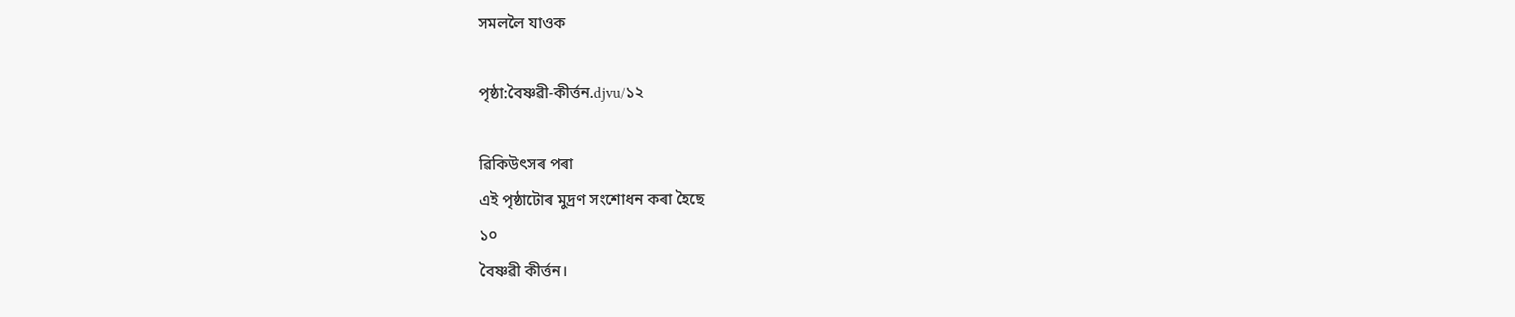সমললৈ যাওক

পৃষ্ঠা:বৈষ্ণৱী-কীৰ্ত্তন.djvu/১২

ৱিকিউৎসৰ পৰা
এই পৃষ্ঠাটোৰ মুদ্ৰণ সংশোধন কৰা হৈছে
১০
বৈষ্ণৱী কীৰ্ত্তন।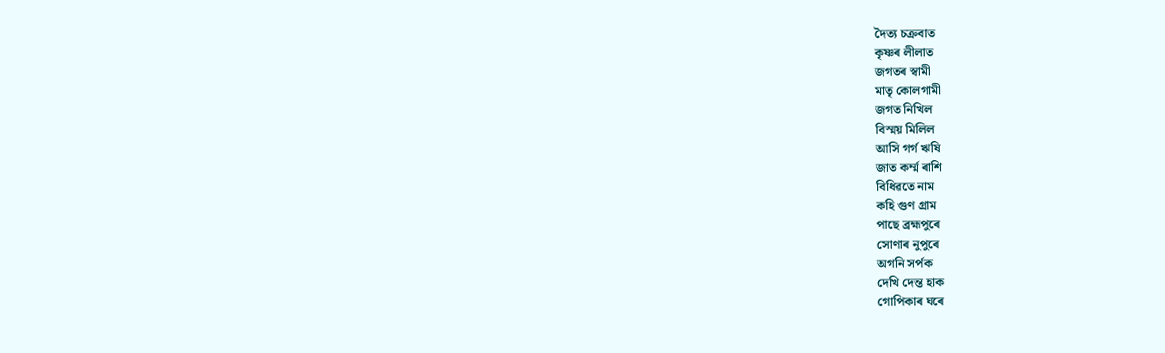দৈত্য চক্ৰবাত
কৃষ্ণৰ লীলাত
জগতৰ স্বামী
মাতৃ কোলগামী
জগত নিখিল
বিস্ময় মিলিল
আসি গৰ্গ ঋষি
জাত কৰ্ম্ম ৰাশি
বিধিৱতে নাম
কহি গুণ গ্ৰাম
পাছে ব্ৰহ্মপুৰে
সোণাৰ নুপুৰে
অগনি সৰ্পক
দেখি দেন্ত হাক
গোপিকাৰ ঘৰে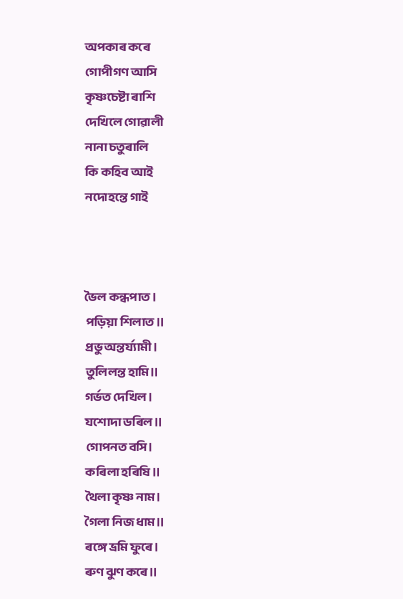অপকাৰ কৰে
গোপীগণ আসি
কৃষ্ণচেষ্টা ৰাশি
দেখিলে গোৱালী
নানা চতুৰালি
কি কহিব আই
নদোহন্তে গাই



ভৈল কন্ধপাত।
পড়িয়া শিলাত॥
প্ৰভু অন্তৰ্য্যামী।
তুলিলন্ত হামি॥
গৰ্ভত দেখিল।
যশোদা ডৰিল॥
গোপনত বসি।
কৰিলা হৰিষি॥
থৈলা কৃষ্ণ নাম।
গৈলা নিজ ধাম॥
ৰঙ্গে ভ্ৰমি ফুৰে।
ৰুণ ঝুণ কৰে॥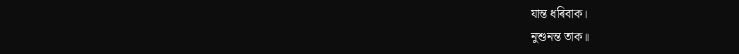যান্ত ধৰিবাক।
নুশুনন্ত তাক॥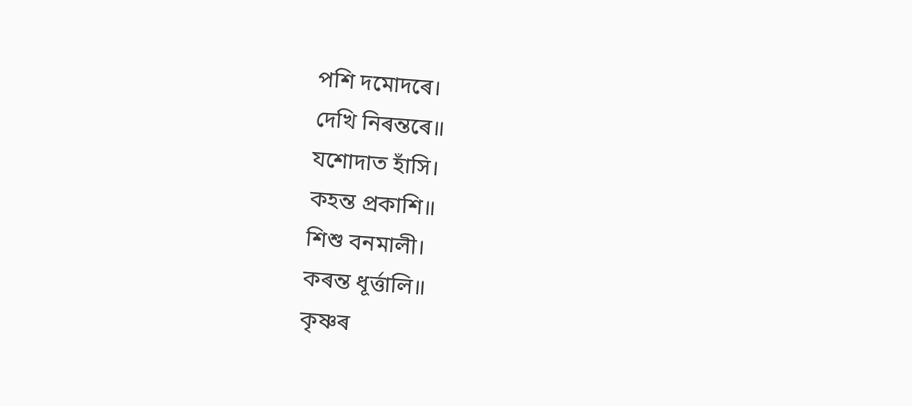পশি দমোদৰে।
দেখি নিৰন্তৰে॥
যশোদাত হাঁসি।
কহন্ত প্ৰকাশি॥
শিশু বনমালী।
কৰন্ত ধূৰ্ত্তালি॥
কৃষ্ণৰ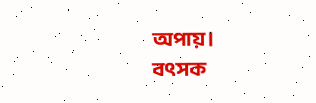অপায়।
বৎসক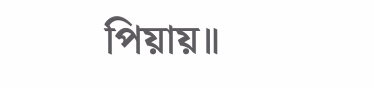পিয়ায়॥